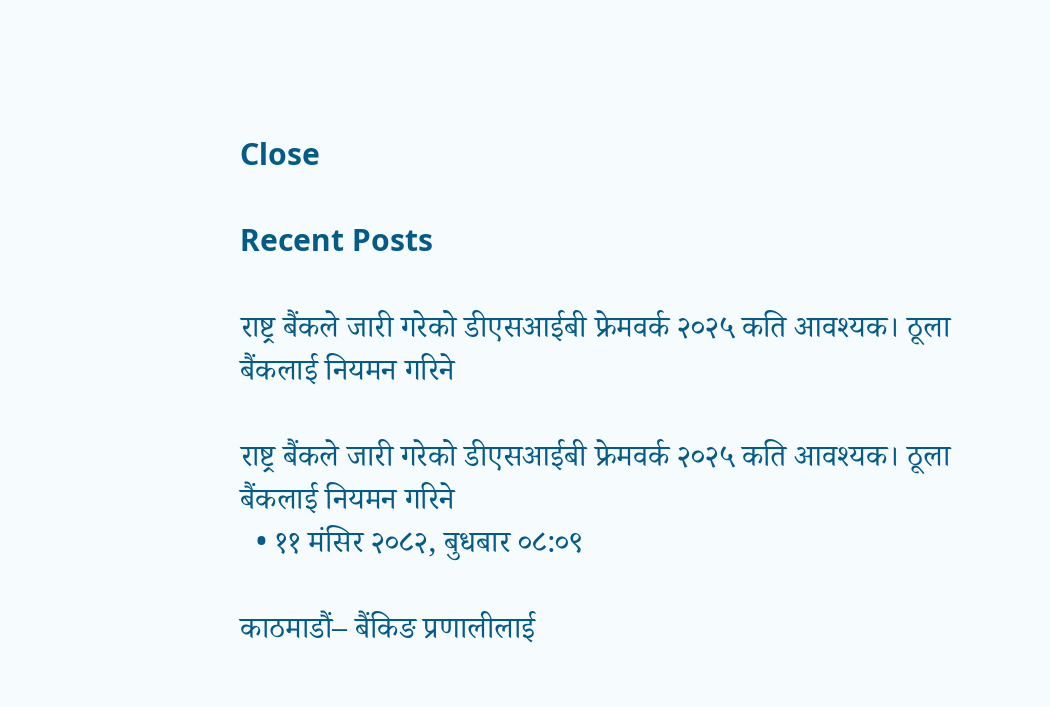Close

Recent Posts

राष्ट्र बैंकले जारी गरेको डीएसआईबी फ्रेमवर्क २०२५ कति आवश्यक। ठूला बैंकलाई नियमन गरिने

राष्ट्र बैंकले जारी गरेको डीएसआईबी फ्रेमवर्क २०२५ कति आवश्यक। ठूला बैंकलाई नियमन गरिने
  • ११ मंसिर २०८२, बुधबार ०८:०९

काठमाडौं– बैंकिङ प्रणालीलाई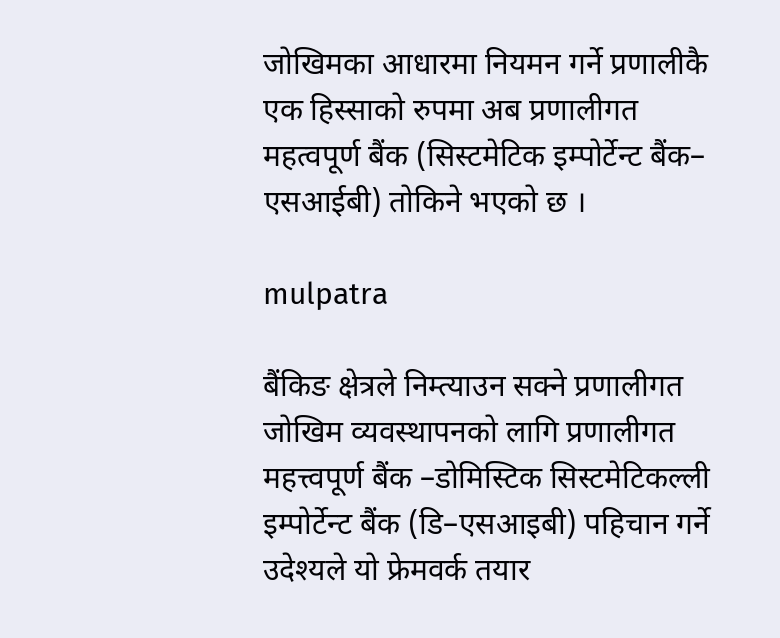जोखिमका आधारमा नियमन गर्ने प्रणालीकै एक हिस्साको रुपमा अब प्रणालीगत महत्वपूर्ण बैंक (सिस्टमेटिक इम्पोर्टेन्ट बैंक– एसआईबी) तोकिने भएको छ ।

mulpatra

बैंकिङ क्षेत्रले निम्त्याउन सक्ने प्रणालीगत जोखिम व्यवस्थापनको लागि प्रणालीगत महत्त्वपूर्ण बैंक –डोमिस्टिक सिस्टमेटिकल्ली इम्पोर्टेन्ट बैंक (डि–एसआइबी) पहिचान गर्ने उदेश्यले यो फ्रेमवर्क तयार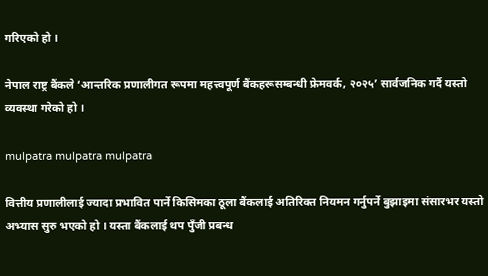गरिएको हो ।

नेपाल राष्ट्र बैंकले ‘आन्तरिक प्रणालीगत रूपमा महत्त्वपूर्ण बैंकहरूसम्बन्धी फ्रेमवर्क, २०२५’ सार्वजनिक गर्दै यस्तो व्यवस्था गरेको हो ।

mulpatra mulpatra mulpatra

वित्तीय प्रणालीलाई ज्यादा प्रभावित पार्ने किसिमका ठूला बैंकलाई अतिरिक्त नियमन गर्नुपर्ने बुझाइमा संसारभर यस्तो अभ्यास सुरु भएको हो । यस्ता बैंकलाई थप पुँजी प्रबन्ध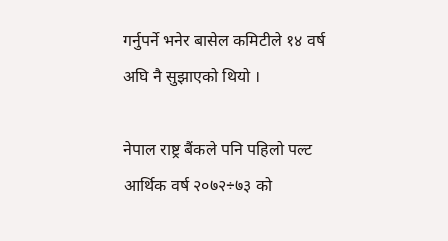गर्नुपर्ने भनेर बासेल कमिटीले १४ वर्ष अघि नै सुझाएको थियो ।

नेपाल राष्ट्र बैंकले पनि पहिलो पल्ट आर्थिक वर्ष २०७२÷७३ को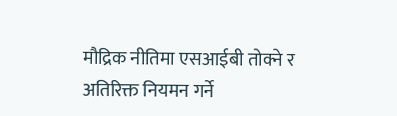मौद्रिक नीतिमा एसआईबी तोक्ने र अतिरिक्त नियमन गर्ने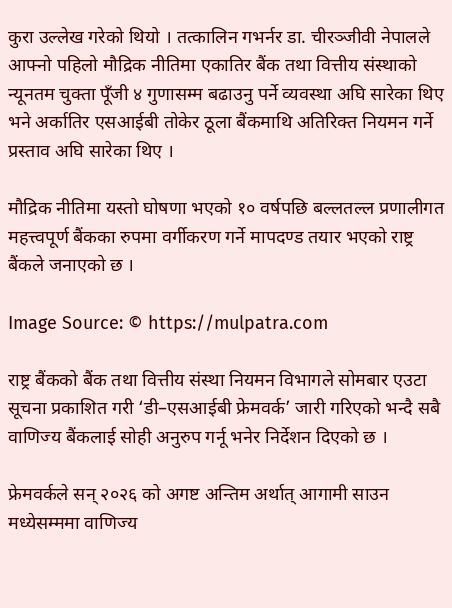कुरा उल्लेख गरेको थियो । तत्कालिन गभर्नर डा. चीरञ्जीवी नेपालले आफ्नो पहिलो मौद्रिक नीतिमा एकातिर बैंक तथा वित्तीय संस्थाको न्यूनतम चुक्ता पूँजी ४ गुणासम्म बढाउनु पर्ने व्यवस्था अघि सारेका थिए भने अर्कातिर एसआईबी तोकेर ठूला बैंकमाथि अतिरिक्त नियमन गर्ने प्रस्ताव अघि सारेका थिए ।

मौद्रिक नीतिमा यस्तो घोषणा भएको १० वर्षपछि बल्लतल्ल प्रणालीगत महत्त्वपूर्ण बैंकका रुपमा वर्गीकरण गर्ने मापदण्ड तयार भएको राष्ट्र बैंकले जनाएको छ ।

Image Source: © https://mulpatra.com

राष्ट्र बैंकको बैंक तथा वित्तीय संस्था नियमन विभागले सोमबार एउटा सूचना प्रकाशित गरी ‘डी–एसआईबी फ्रेमवर्क’ जारी गरिएको भन्दै सबै वाणिज्य बैंकलाई सोही अनुरुप गर्नू भनेर निर्देशन दिएको छ ।

फ्रेमवर्कले सन् २०२६ को अगष्ट अन्तिम अर्थात् आगामी साउन मध्येसम्ममा वाणिज्य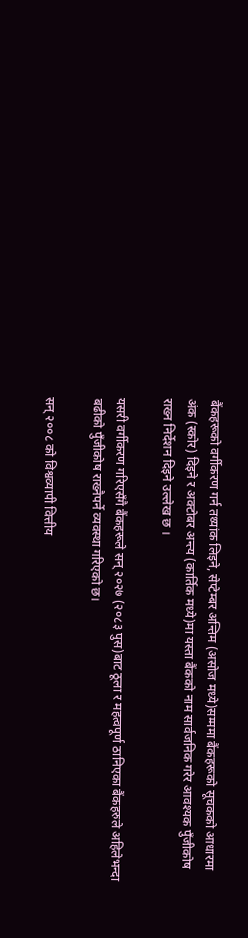बैंकहरूको वर्गीकरण गर्न तथ्यांक लिइने, सेप्टेम्बर अन्तिम (असोज मध्ये)सम्ममा बैंकहरूको सूचकको आधारमा अंक (स्कोर) दिइने र अक्टोबर अन्त्य (कार्तिक मध्ये)मा यस्ता बैंकको नाम सार्वजनिक गरेर आवश्यक पुँजीकोष राख्न निर्देशन दिइने उल्लेख छ ।

यसरी वर्गीकरण गरिएसँगै बैंकहरूले सन् २०२७ (२०८३ पुस)बाट ठूला र महत्वपूर्ण ठानिएका बैंकहरुले अहिलेभन्दा बढीको पुँजीकोष राख्नैपर्ने व्यवस्था गरिएको छ।

सन् २००८ को विश्वव्यापी वित्तीय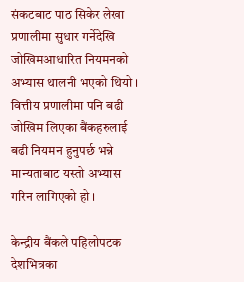संकटबाट पाठ सिकेर लेखा प्रणालीमा सुधार गर्नेदेखि जोखिमआधारित नियमनको अभ्यास थालनी भएको थियो । वित्तीय प्रणालीमा पनि बढी जोखिम लिएका बैंकहरुलाई बढी नियमन हुनुपर्छ भन्ने मान्यताबाट यस्तो अभ्यास गरिन लागिएको हो ।

केन्द्रीय बैंकले पहिलोपटक देशभित्रका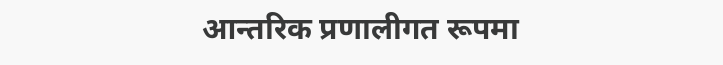आन्तरिक प्रणालीगत रूपमा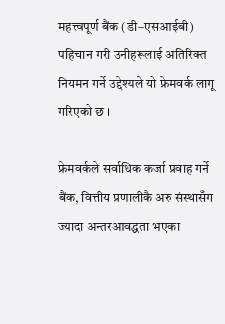महत्त्वपूर्ण बैंक (डी–एसआईबी) पहिचान गरी उनीहरूलाई अतिरिक्त नियमन गर्ने उद्देश्यले यो फ्रेमवर्क लागू गरिएको छ ।

फ्रेमवर्कले सर्वाधिक कर्जा प्रवाह गर्ने बैंक, वित्तीय प्रणालीकै अरु संस्थासँग ज्यादा अन्तरआवद्धता भएका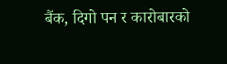बैंक, दिगो पन र कारोबारको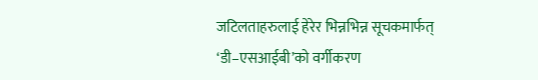जटिलताहरुलाई हेरेर भिन्नभिन्न सूचकमार्फत् ‘डी–एसआईबी’को वर्गीकरण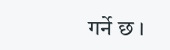गर्ने छ ।